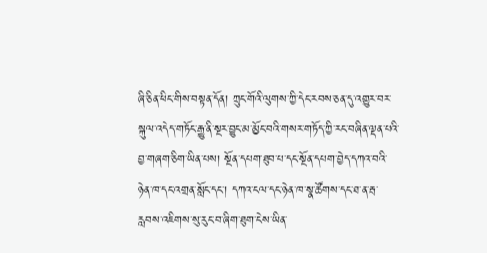ཞི་ཅིན་ཕིང་གིས་བསྟན་དོན། ཀྲུང་གོའི་ལུགས་ཀྱི་དེང་རབས་ཅན་དུ་འགྱུར་བར་སྐུལ་འདེད་གཏོང་རྒྱུ་ནི་སྔར་བྱུང་མ་མྱོང་བའི་གསར་གཏོད་ཀྱི་རང་བཞིན་ལྡན་པའི་བྱ་གཞག་ཅིག་ཡིན་པས། སྔོན་དཔག་ཐུབ་པ་དང་སྔོན་དཔག་བྱེད་དཀའ་བའི་ཉེན་ཁ་དང་འགྲན་སློང་དང་། དཀའ་ངལ་དང་ཉེན་ཁ་སྣ་ཚོགས་དང་ཐ་ན་རྦ་རླབས་འཇིགས་སུ་རུང་བ་ཞིག་ཐུག་ངེས་ཡིན་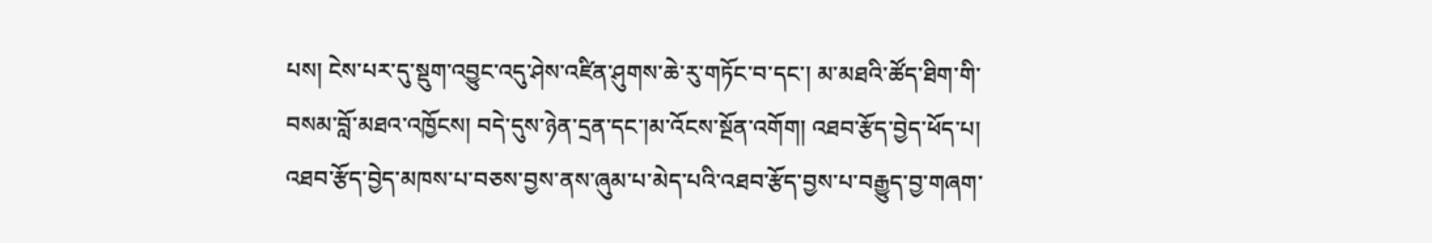པས། ངེས་པར་དུ་སྡུག་འབྱུང་འདུ་ཤེས་འཛིན་ཤུགས་ཆེ་རུ་གཏོང་བ་དང་། མ་མཐའི་ཚོད་ཐིག་གི་བསམ་བློ་མཐའ་འཁྱོངས། བདེ་དུས་ཉེན་དྲན་དང་།མ་འོངས་སྔོན་འགོག། འཐབ་རྩོད་བྱེད་ཕོད་པ། འཐབ་རྩོད་བྱེད་མཁས་པ་བཅས་བྱས་ནས་ཞུམ་པ་མེད་པའི་འཐབ་རྩོད་བྱས་པ་བརྒྱུད་བྱ་གཞག་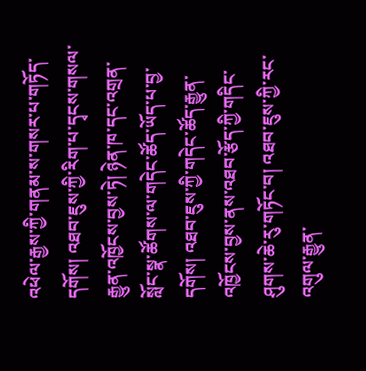འཕེལ་རྒྱས་ཀྱི་གནམ་ས་གསར་པ་གཏོད་དགོས། འཐབ་ཇུས་ཀྱི་རིག་པ་དྭངས་གསལ་རྒྱུན་འཁྱོངས་བྱས་ཏེ། ཉེན་ཁ་དང་འགྲན་སློང་སྣ་ཚོགས་ལ་གདེང་ཚོད་ཡོད་པ་བྱ་དགོས། འཐབ་ཇུས་ཀྱི་གདེང་ཚོད་རྒྱུན་འཁྱོངས་བྱས་ནས་འཐབ་རྩོད་ཀྱི་གདིང་ཤུགས་ཆེ་རུ་གཏོང་བ། འཐབ་ཇུས་ཀྱི་རང་འགུལ་རྒྱུན་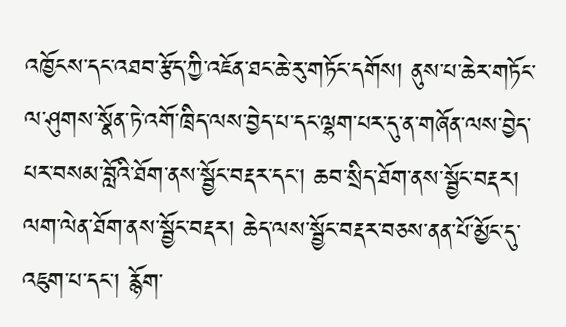འཁྱོངས་དང་འཐབ་རྩོད་ཀྱི་འཇོན་ཐང་ཆེ་རུ་གཏོང་དགོས། ནུས་པ་ཆེར་གཏོང་ལ་ཤུགས་སྣོན་ཏེ་འགོ་ཁྲིད་ལས་བྱེད་པ་དང་ལྷག་པར་དུ་ན་གཞོན་ལས་བྱེད་པར་བསམ་བློའི་ཐོག་ནས་སྦྱོང་བརྡར་དང་། ཆབ་སྲིད་ཐོག་ནས་སྦྱོང་བརྡར། ལག་ལེན་ཐོག་ནས་སྦྱོང་བརྡར། ཆེད་ལས་སྦྱོང་བརྡར་བཅས་ནན་པོ་མྱོང་དུ་འཇུག་པ་དང་། རྙོག་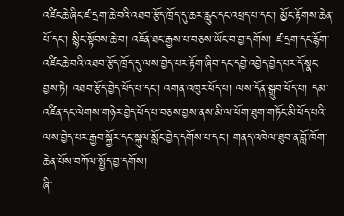འཛིང་ཆེ་ཞིང་ཛ་དྲག་ཆེ་བའི་འཐབ་རྩོད་ཁྲོད་དུ་ཆར་རླུང་དང་འཕྲད་པ་དང་། མྱོང་རྟོགས་ཆེན་པོ་དང་། སྙིང་སྟོབས་ཆེ་བ། འཇོན་ཐང་རྒྱས་པ་བཅས་ཡོང་བ་བྱ་དགོས། ཛ་དྲག་དང་རྙོག་འཛིང་ཆེ་བའི་འཐབ་རྩོད་ཁྲོད་དུ་ལས་བྱེད་པར་རྟོག་ཞིབ་དང་དབྱེ་འབྱེད་བྱེད་པར་དོ་སྣང་བྱས་ཏེ། འཐབ་རྩོད་བྱེད་ཕོད་པ་དང་། འགན་འཁུར་ཕོད་པ། ལས་དོན་སྒྲུབ་ཕོད་པ། དམ་འཛིན་དང་ལེགས་གཉེར་བྱེད་ཕོད་པ་བཅས་བྱས་ནས་མི་ལ་ཕོག་ཐུག་གཏོང་མི་ཕོད་པའི་ལས་བྱེད་པར་རྒྱབ་སྐྱོར་དང་སྐུལ་སློང་བྱེད་དགོས་པ་དང་། གནད་འཁེལ་ཐུབ་ན་བློ་ཁོག་ཆེན་པོས་བཀོལ་སྤྱོད་བྱ་དགོས།
ཞི་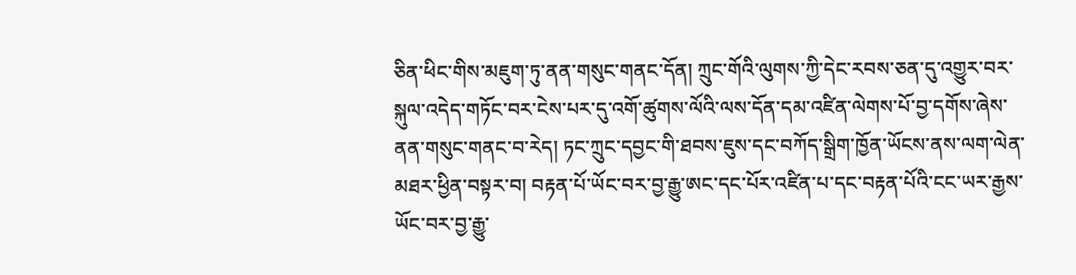ཅིན་ཕིང་གིས་མཇུག་ཏུ་ནན་གསུང་གནང་དོན། ཀྲུང་གོའི་ལུགས་ཀྱི་དེང་རབས་ཅན་དུ་འགྱུར་བར་སྐུལ་འདེད་གཏོང་བར་ངེས་པར་དུ་འགོ་ཚུགས་ལོའི་ལས་དོན་དམ་འཛིན་ལེགས་པོ་བྱ་དགོས་ཞེས་ནན་གསུང་གནང་བ་རེད། ཏང་ཀྲུང་དབྱང་གི་ཐབས་ཇུས་དང་བཀོད་སྒྲིག་ཁྱོན་ཡོངས་ནས་ལག་ལེན་མཐར་ཕྱིན་བསྟར་བ། བརྟན་པོ་ཡོང་བར་བྱ་རྒྱུ་ཨང་དང་པོར་འཛིན་པ་དང་བརྟན་པོའི་ངང་ཡར་རྒྱས་ཡོང་བར་བྱ་རྒྱུ་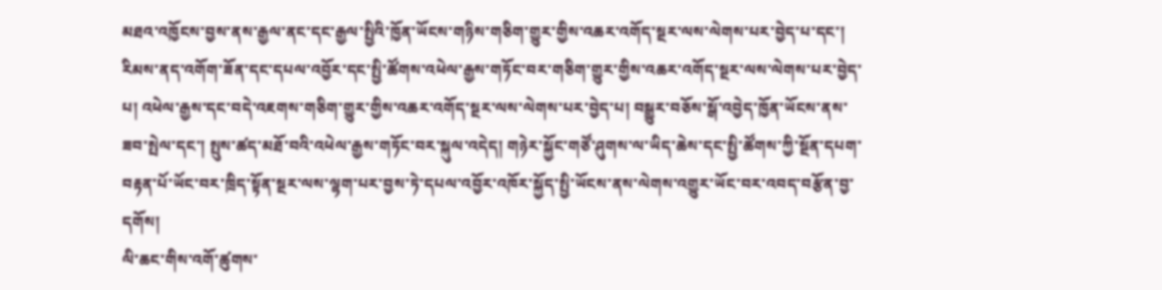མཐའ་འཁྱོངས་བྱས་ནས་རྒྱལ་ནང་དང་རྒྱལ་སྤྱིའི་ཁྱོན་ཡོངས་གཉིས་གཅིག་གྱུར་གྱིས་འཆར་འགོད་སྔར་ལས་ལེགས་པར་བྱེད་པ་དང་། རིམས་ནད་འགོག་ཟོན་དང་དཔལ་འབྱོར་དང་སྤྱི་ཚོགས་འཕེལ་རྒྱས་གཏོང་བར་གཅིག་གྱུར་གྱིས་འཆར་འགོད་སྔར་ལས་ལེགས་པར་བྱེད་པ། འཕེལ་རྒྱས་དང་བདེ་འཇགས་གཅིག་གྱུར་གྱིས་འཆར་འགོད་སྔར་ལས་ལེགས་པར་བྱེད་པ། བསྒྱུར་བཅོས་སྒོ་འབྱེད་ཁྱོན་ཡོངས་ནས་ཟབ་སྤེལ་དང་། སྤུས་ཚད་མཐོ་བའི་འཕེལ་རྒྱས་གཏོང་བར་སྐུལ་འདེད། གཉེར་སྐྱོང་གཙོ་ཤུགས་ལ་ཡིད་ཆེས་དང་སྤྱི་ཚོགས་ཀྱི་སྔོན་དཔག་བརྟན་པོ་ཡོང་བར་ཁྲིད་སྟོན་སྔར་ལས་ལྷག་པར་བྱས་ཏེ་དཔལ་འབྱོར་འཁོར་སྐྱོད་སྤྱི་ཡོངས་ནས་ལེགས་འགྱུར་ཡོང་བར་འབད་བརྩོན་བྱ་དགོས།
ལི་ཆང་གིས་འགོ་ཚུགས་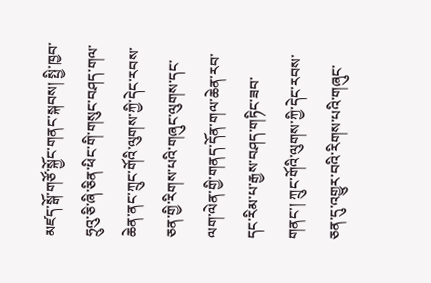མཛད་སྒོ་གཙོ་སྐྱོང་གནང་སྐབས། སྤྱི་ཁྱབ་ཧྲུའུ་ཅི་ཞི་ཅིན་ཕིང་གི་གསུང་བཤད་གལ་ཆེན་ནང་ཀྲུང་གོའི་ལུགས་ཀྱི་དེང་རབས་ཅན་གྱི་རིགས་པའི་གཞུང་ལུགས་དང་ལག་ལེན་གྱི་གནད་དོན་གལ་ཆེན་རབ་དང་རིམ་པ་རྒྱས་བཤད་གཏིང་ཟབ་གནང་། ཀྲུང་གོའི་ལུགས་ཀྱི་དེང་རབས་ཅན་དུ་འགྱུར་བའི་རིགས་པའི་གཞུང་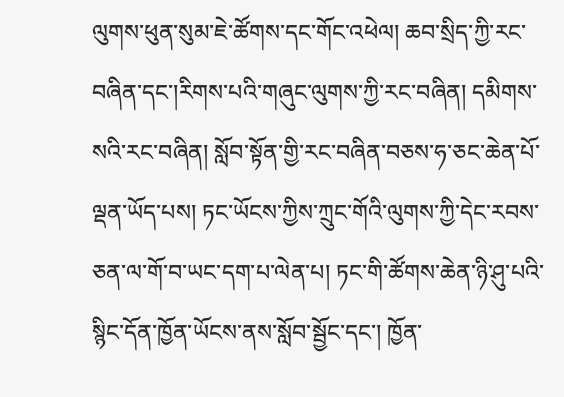ལུགས་ཕུན་སུམ་ཇེ་ཚོགས་དང་གོང་འཕེལ། ཆབ་སྲིད་ཀྱི་རང་བཞིན་དང་།རིགས་པའི་གཞུང་ལུགས་ཀྱི་རང་བཞིན། དམིགས་སའི་རང་བཞིན། སློབ་སྟོན་གྱི་རང་བཞིན་བཅས་ཧ་ཅང་ཆེན་པོ་ལྡན་ཡོད་པས། ཏང་ཡོངས་ཀྱིས་ཀྲུང་གོའི་ལུགས་ཀྱི་དེང་རབས་ཅན་ལ་གོ་བ་ཡང་དག་པ་ལེན་པ། ཏང་གི་ཚོགས་ཆེན་ཉི་ཤུ་པའི་སྙིང་དོན་ཁྱོན་ཡོངས་ནས་སློབ་སྦྱོང་དང་། ཁྱོན་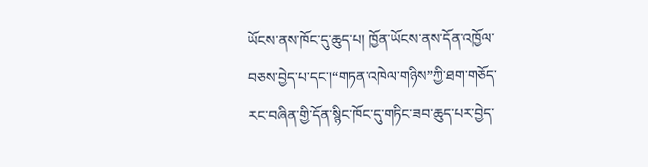ཡོངས་ནས་ཁོང་དུ་ཆུད་པ། ཁྱོན་ཡོངས་ནས་དོན་འཁྱོལ་བཅས་བྱེད་པ་དང་།“གཏན་འཁེལ་གཉིས”ཀྱི་ཐག་གཅོད་རང་བཞིན་གྱི་དོན་སྙིང་ཁོང་དུ་གཏིང་ཟབ་ཆུད་པར་བྱེད་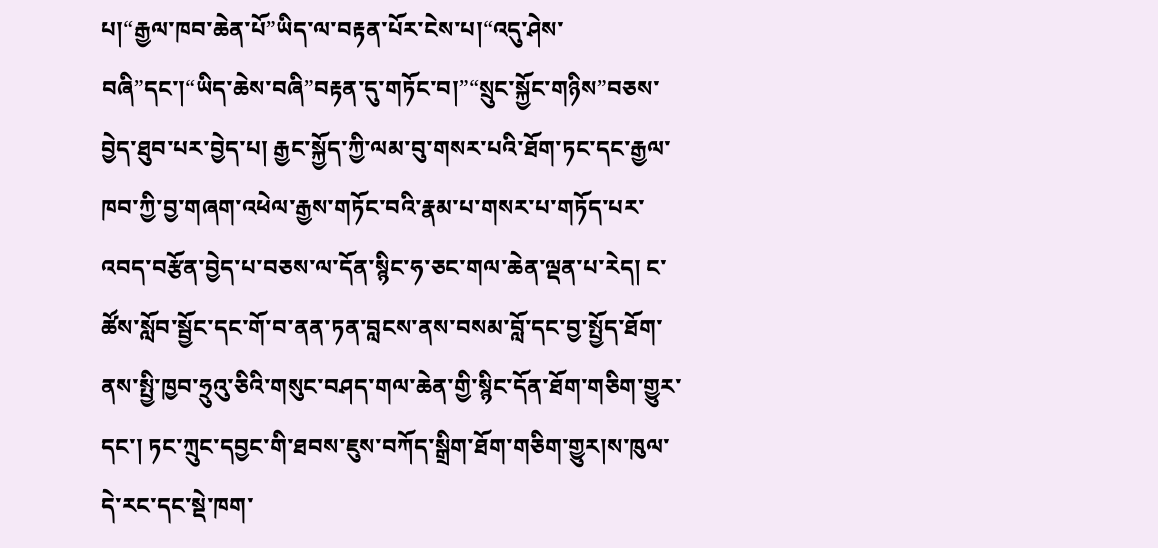པ།“རྒྱལ་ཁབ་ཆེན་པོ”ཡིད་ལ་བརྟན་པོར་ངེས་པ།“འདུ་ཤེས་བཞི”དང་།“ཡིད་ཆེས་བཞི”བརྟན་དུ་གཏོང་བ།”“སྲུང་སྐྱོང་གཉིས”བཅས་བྱེད་ཐུབ་པར་བྱེད་པ། རྒྱང་སྐྱོད་ཀྱི་ལམ་བུ་གསར་པའི་ཐོག་ཏང་དང་རྒྱལ་ཁབ་ཀྱི་བྱ་གཞག་འཕེལ་རྒྱས་གཏོང་བའི་རྣམ་པ་གསར་པ་གཏོད་པར་འབད་བརྩོན་བྱེད་པ་བཅས་ལ་དོན་སྙིང་ཧ་ཅང་གལ་ཆེན་ལྡན་པ་རེད། ང་ཚོས་སློབ་སྦྱོང་དང་གོ་བ་ནན་ཏན་བླངས་ནས་བསམ་བློ་དང་བྱ་སྤྱོད་ཐོག་ནས་སྤྱི་ཁྱབ་ཧྲུའུ་ཅིའི་གསུང་བཤད་གལ་ཆེན་གྱི་སྙིང་དོན་ཐོག་གཅིག་གྱུར་དང་། ཏང་ཀྲུང་དབྱང་གི་ཐབས་ཇུས་བཀོད་སྒྲིག་ཐོག་གཅིག་གྱུར།ས་ཁུལ་དེ་རང་དང་སྡེ་ཁག་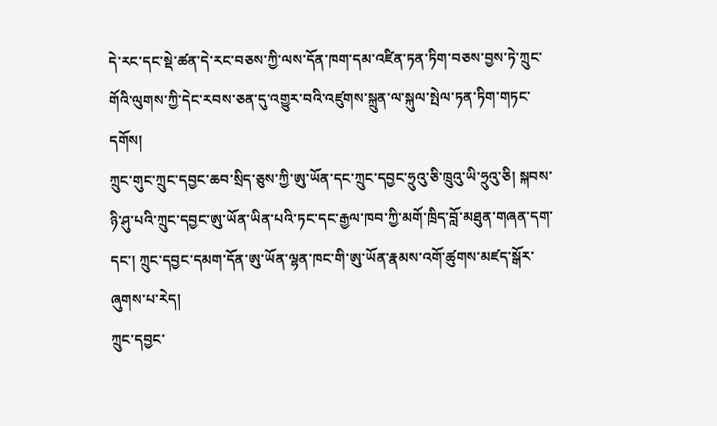དེ་རང་དང་སྡེ་ཚན་དེ་རང་བཅས་ཀྱི་ལས་དོན་ཁག་དམ་འཛིན་ཏན་ཏིག་བཅས་བྱས་ཏེ་ཀྲུང་གོའི་ལུགས་ཀྱི་དེང་རབས་ཅན་དུ་འགྱུར་བའི་འཛུགས་སྐྲུན་ལ་སྐུལ་སྤེལ་ཏན་ཏིག་གཏང་དགོས།
ཀྲུང་གུང་ཀྲུང་དབྱང་ཆབ་སྲིད་ཅུས་ཀྱི་ཨུ་ཡོན་དང་ཀྲུང་དབྱང་ཧྲུའུ་ཅི་ཁྲུའུ་ཡི་ཧྲུའུ་ཅི། སྐབས་ཉི་ཤུ་པའི་ཀྲུང་དབྱང་ཨུ་ཡོན་ཡིན་པའི་ཏང་དང་རྒྱལ་ཁབ་ཀྱི་མགོ་ཁྲིད་བློ་མཐུན་གཞན་དག་དང་། ཀྲུང་དབྱང་དམག་དོན་ཨུ་ཡོན་ལྷན་ཁང་གི་ཨུ་ཡོན་རྣམས་འགོ་ཚུགས་མཛད་སྒོར་ཞུགས་པ་རེད།
ཀྲུང་དབྱང་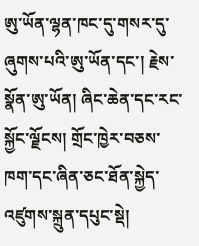ཨུ་ཡོན་ལྷན་ཁང་དུ་གསར་དུ་ཞུགས་པའི་ཨུ་ཡོན་དང་། རྗེས་སྣོན་ཨུ་ཡོན། ཞིང་ཆེན་དང་རང་སྐྱོང་ལྗོངས། གྲོང་ཁྱེར་བཅས་ཁག་དང་ཞིན་ཅང་ཐོན་སྐྱེད་འཛུགས་སྐྲུན་དཔུང་སྡེ།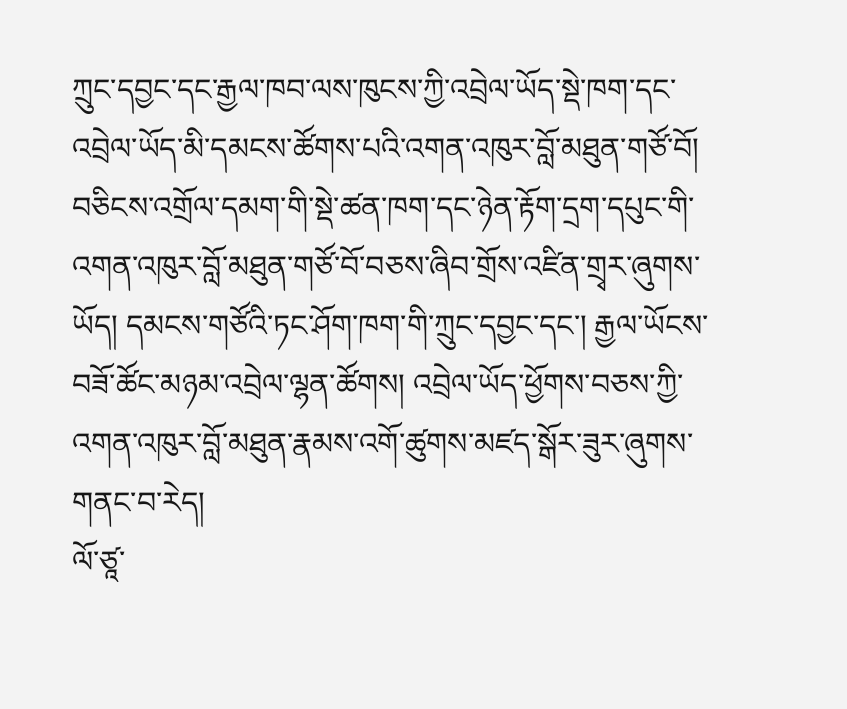ཀྲུང་དབྱང་དང་རྒྱལ་ཁབ་ལས་ཁུངས་ཀྱི་འབྲེལ་ཡོད་སྡེ་ཁག་དང་འབྲེལ་ཡོད་མི་དམངས་ཚོགས་པའི་འགན་འཁུར་བློ་མཐུན་གཙོ་བོ། བཅིངས་འགྲོལ་དམག་གི་སྡེ་ཚན་ཁག་དང་ཉེན་རྟོག་དྲག་དཔུང་གི་འགན་འཁུར་བློ་མཐུན་གཙོ་བོ་བཅས་ཞིབ་གྲོས་འཛིན་གྲྭར་ཞུགས་ཡོད། དམངས་གཙོའི་ཏང་ཤོག་ཁག་གི་ཀྲུང་དབྱང་དང་། རྒྱལ་ཡོངས་བཟོ་ཚོང་མཉམ་འབྲེལ་ལྷན་ཚོགས། འབྲེལ་ཡོད་ཕྱོགས་བཅས་ཀྱི་འགན་འཁུར་བློ་མཐུན་རྣམས་འགོ་ཚུགས་མཛད་སྒོར་ཟུར་ཞུགས་གནང་བ་རེད།
ལོ་ཙཱ་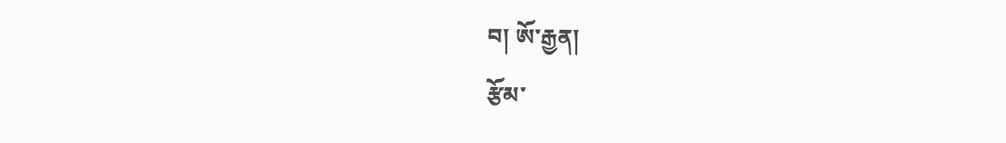བ། ཨོ་རྒྱན།
རྩོམ་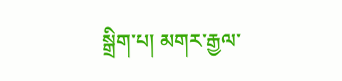སྒྲིག་པ། མགར་རྒྱལ་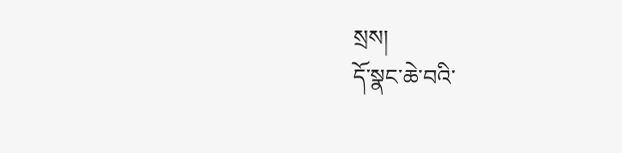སྲས།
དོ་སྣང་ཆེ་བའི་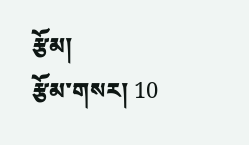རྩོམ།
རྩོམ་གསར། 10